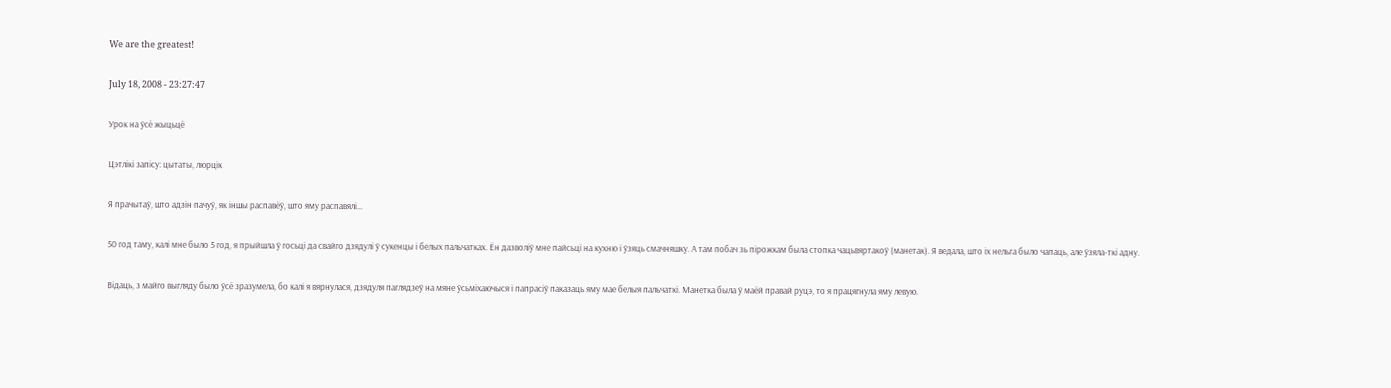We are the greatest!

July 18, 2008 - 23:27:47

Урок на ўсё жыцьцё

Цэтлікі запісу: цытаты, люрцік

Я прачытаў, што адзін пачуў, як іншы распавёў, што яму распавялі…

50 год таму, калі мне было 5 год, я прыйшла ў госьці да свайго дзядулі ў сукенцы і белых пальчатках. Ён дазволіў мне пайсьці на кухню і ўзяць смачняшку. А там побач зь пірожкам была стопка чацьвяртакоў (манетак). Я ведала, што іх нельга было чапаць, але ўзяла-ткі адну.

Відаць, з майго выгляду было ўсё зразумела, бо калі я вярнулася, дзядуля паглядзеў на мяне ўсьміхаючыся і папрасіў паказаць яму мае белыя пальчаткі. Манетка была ў маёй правай руцэ, то я працягнула яму левую.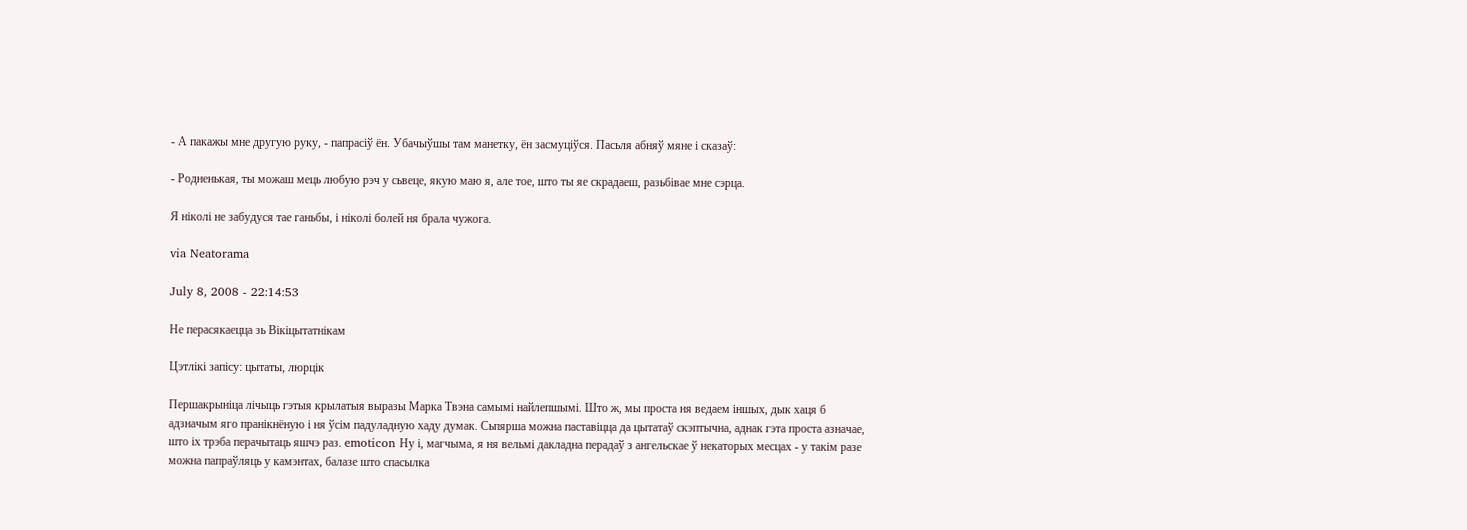- А пакажы мне другую руку, - папрасіў ён. Убачыўшы там манетку, ён засмуціўся. Пасьля абняў мяне і сказаў:

- Родненькая, ты можаш мець любую рэч у сьвеце, якую маю я, але тое, што ты яе скрадаеш, разьбівае мне сэрца.

Я ніколі не забудуся тае ганьбы, і ніколі болей ня брала чужога.

via Neatorama

July 8, 2008 - 22:14:53

Не перасякаецца зь Вікіцытатнікам

Цэтлікі запісу: цытаты, люрцік

Першакрыніца лічыць гэтыя крылатыя выразы Марка Твэна самымі найлепшымі. Што ж, мы проста ня ведаем іншых, дык хаця б адзначым яго пранікнёную і ня ўсім падуладную хаду думак. Сьпярша можна паставіцца да цытатаў скэптычна, аднак гэта проста азначае, што іх трэба перачытаць яшчэ раз. emoticon Ну і, магчыма, я ня вельмі дакладна перадаў з ангельскае ў некаторых месцах - у такім разе можна папраўляць у камэнтах, балазе што спасылка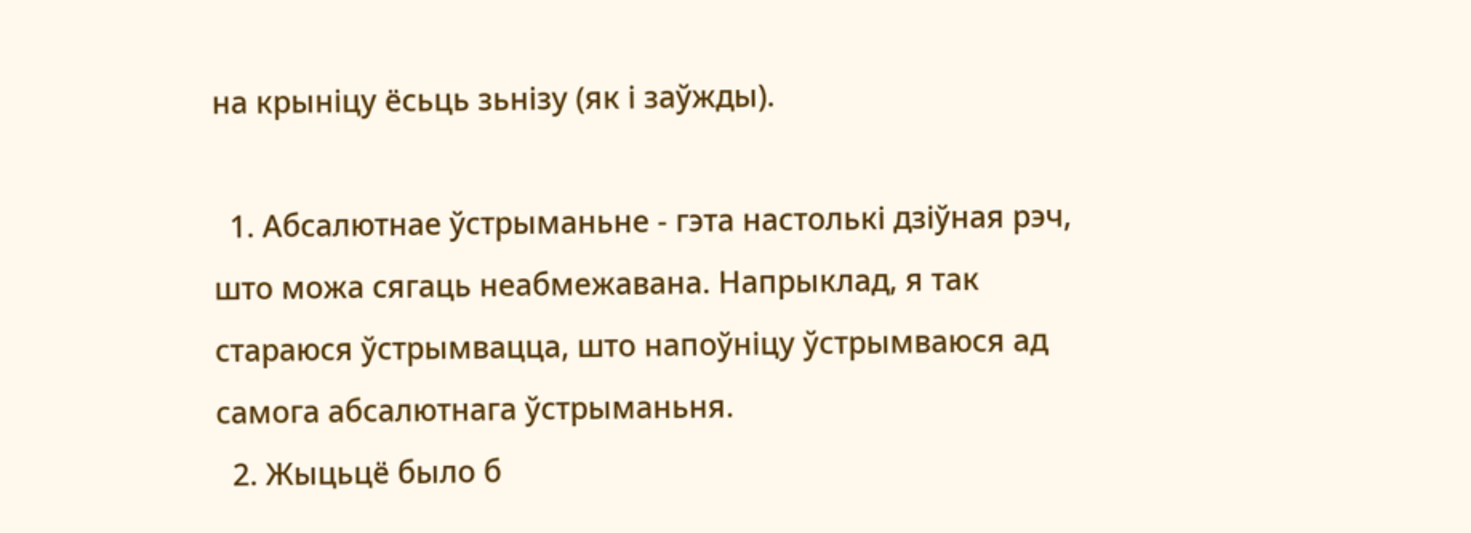на крыніцу ёсьць зьнізу (як і заўжды).

  1. Абсалютнае ўстрыманьне - гэта настолькі дзіўная рэч, што можа сягаць неабмежавана. Напрыклад, я так стараюся ўстрымвацца, што напоўніцу ўстрымваюся ад самога абсалютнага ўстрыманьня.
  2. Жыцьцё было б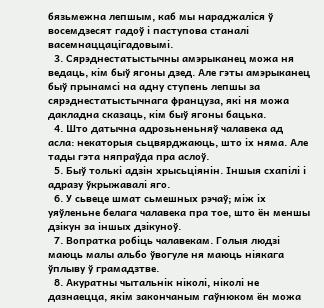бязьмежна лепшым, каб мы нараджаліся ў восемдзесят гадоў і паступова станалі васемнаццацігадовымі.
  3. Сярэднестатыстычны амэрыканец можа ня ведаць, кім быў ягоны дзед. Але гэты амэрыканец быў прынамсі на адну ступень лепшы за сярэднестатыстычнага француза, які ня можа дакладна сказаць, кім быў ягоны бацька.
  4. Што датычна адрозьненьняў чалавека ад асла: некаторыя сьцвярджаюць, што іх няма. Але тады гэта няпраўда пра аслоў.
  5. Быў толькі адзін хрысьціянін. Іншыя схапілі і адразу ўкрыжавалі яго.
  6. У сьвеце шмат сьмешных рэчаў; між іх уяўленьне белага чалавека пра тое, што ён меншы дзікун за іншых дзікуноў.
  7. Вопратка робіць чалавекам. Голыя людзі маюць малы альбо ўвогуле ня маюць ніякага ўплыву ў грамадзтве.
  8. Акуратны чытальнік ніколі, ніколі не дазнаецца, якім закончаным гаўнюком ён можа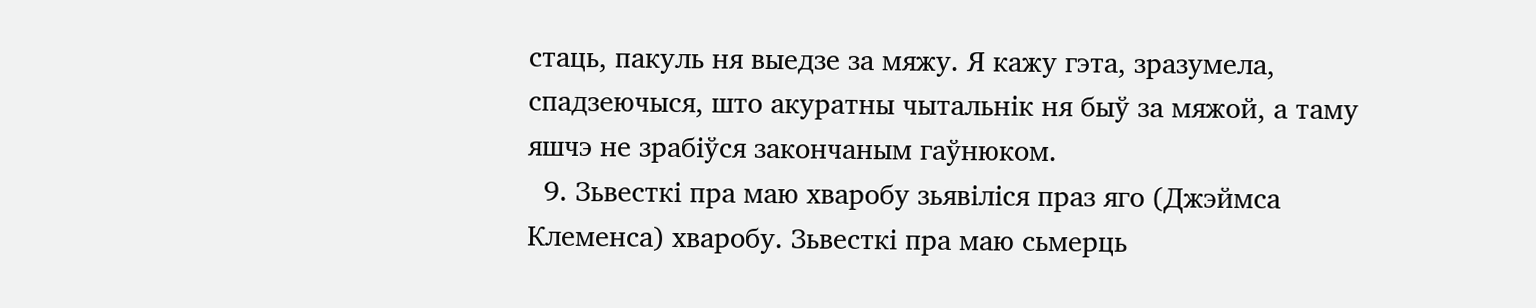стаць, пакуль ня выедзе за мяжу. Я кажу гэта, зразумела, спадзеючыся, што акуратны чытальнік ня быў за мяжой, а таму яшчэ не зрабіўся закончаным гаўнюком.
  9. Зьвесткі пра маю хваробу зьявіліся праз яго (Джэймса Клеменса) хваробу. Зьвесткі пра маю сьмерць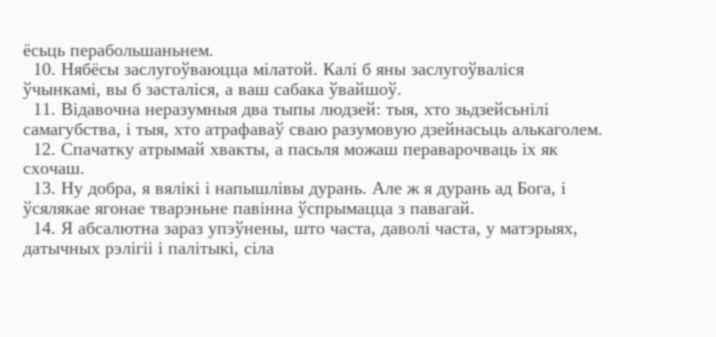ёсьць перабольшаньнем.
  10. Нябёсы заслугоўваюцца мілатой. Калі б яны заслугоўваліся ўчынкамі, вы б засталіся, а ваш сабака ўвайшоў.
  11. Відавочна неразумныя два тыпы людзей: тыя, хто зьдзейсьнілі самагубства, і тыя, хто атрафаваў сваю разумовую дзейнасьць алькаголем.
  12. Спачатку атрымай хвакты, а пасьля можаш пераварочваць іх як схочаш.
  13. Ну добра, я вялікі і напышлівы дурань. Але ж я дурань ад Бога, і ўсялякае ягонае тварэньне павінна ўспрымацца з павагай.
  14. Я абсалютна зараз упэўнены, што часта, даволі часта, у матэрыях, датычных рэлігіі і палітыкі, сіла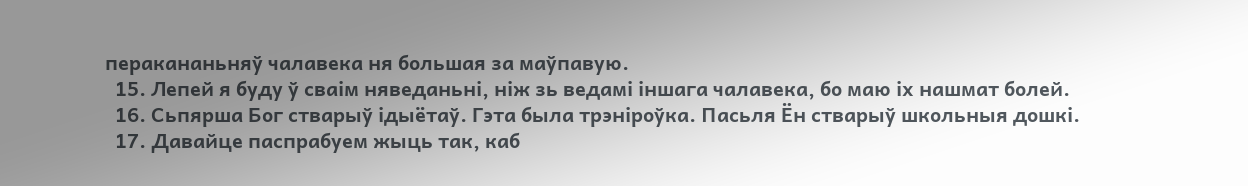перакананьняў чалавека ня большая за маўпавую.
  15. Лепей я буду ў сваім няведаньні, ніж зь ведамі іншага чалавека, бо маю іх нашмат болей.
  16. Сьпярша Бог стварыў ідыётаў. Гэта была трэніроўка. Пасьля Ён стварыў школьныя дошкі.
  17. Давайце паспрабуем жыць так, каб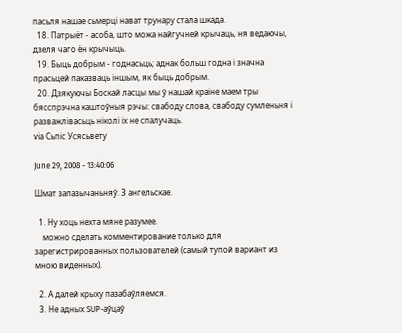пасьля нашае сьмерці нават трунару стала шкада.
  18. Патрыёт - асоба, што можа найгучней крычаць, ня ведаючы, дзеля чаго ён крычыць.
  19. Быць добрым - годнасьць; аднак больш годна і значна прасьцей паказваць іншым, як быць добрым.
  20. Дзякуючы Боскай ласцы мы ў нашай краіне маем тры бясспрэчна каштоўныя рэчы: свабоду слова, свабоду сумленьня і разважлівасьць ніколі іх не спалучаць.
via Сьпіс Усясьвету

June 29, 2008 - 13:40:06

Шмат запазычаньняў. З ангельскае.

  1. Ну хоць нехта мяне разумее.
    можно сделать комментирование только для зарегистрированных пользователей (самый тупой вариант из мною виденных).

  2. А далей крыху пазабаўляемся.
  3. Не адных SUP-аўцаў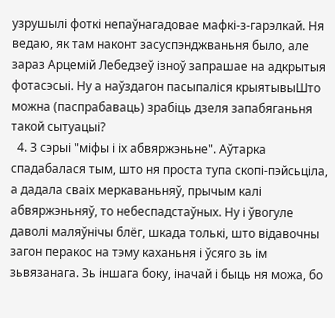узрушылі фоткі непаўнагадовае мафкі-з-гарэлкай. Ня ведаю, як там наконт засуспэнджваньня было, але зараз Арцемій Лебедзеў ізноў запрашае на адкрытыя фотасэсыі. Ну а наўздагон пасыпаліся крыятывыШто можна (паспрабаваць) зрабіць дзеля запабяганьня такой сытуацыі?
  4. З сэрыі "міфы і іх абвяржэньне". Аўтарка спадабалася тым, што ня проста тупа скопі-пэйсьціла, а дадала сваіх меркаваньняў, прычым калі абвяржэньняў, то небеспадстаўных. Ну і ўвогуле даволі маляўнічы блёг, шкада толькі, што відавочны загон перакос на тэму каханьня і ўсяго зь ім зьвязанага. Зь іншага боку, іначай і быць ня можа, бо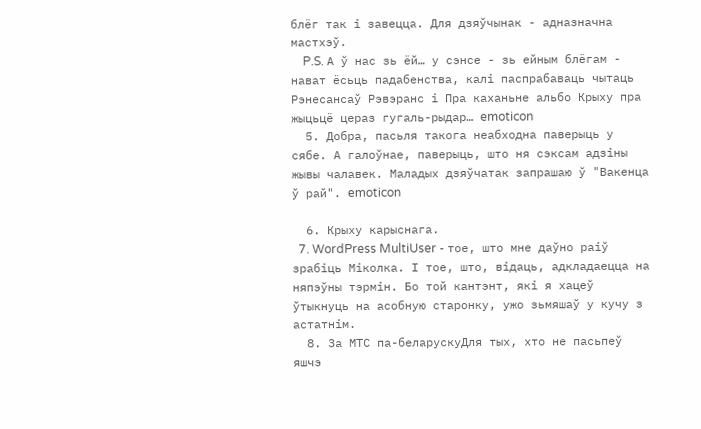блёг так і завецца. Для дзяўчынак - адназначна мастхэў.
    P.S. А ў нас зь ёй… у сэнсе - зь ейным блёгам - нават ёсьць падабенства, калі паспрабаваць чытаць Рэнесансаў Рэвэранс і Пра каханьне альбо Крыху пра жыцьцё цераз гугаль-рыдар… emoticon
  5. Добра, пасьля такога неабходна паверыць у сябе. А галоўнае, паверыць, што ня сэксам адзіны жывы чалавек. Маладых дзяўчатак запрашаю ў "Вакенца ў рай". emoticon

  6. Крыху карыснага.
  7. WordPress MultiUser - тое, што мне даўно раіў зрабіць Міколка. І тое, што, відаць, адкладаецца на няпэўны тэрмін. Бо той кантэнт, які я хацеў ўтыкнуць на асобную старонку, ужо зьмяшаў у кучу з астатнім.
  8. За МТС па-беларускуДля тых, хто не пасьпеў яшчэ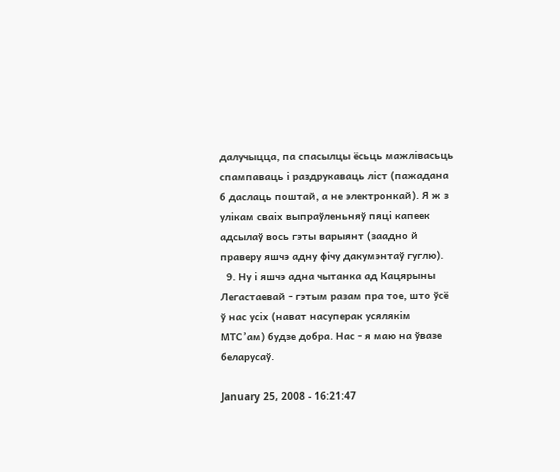далучыцца, па спасылцы ёсьць мажлівасьць спампаваць і раздрукаваць ліст (пажадана б даслаць поштай, а не электронкай). Я ж з улікам сваіх выпраўленьняў пяці капеек адсылаў вось гэты варыянт (заадно й праверу яшчэ адну фічу дакумэнтаў гуглю).
  9. Ну і яшчэ адна чытанка ад Кацярыны Легастаевай - гэтым разам пра тое, што ўсё ў нас усіх (нават насуперак усялякім МТС’ам) будзе добра. Нас - я маю на ўвазе беларусаў.

January 25, 2008 - 16:21:47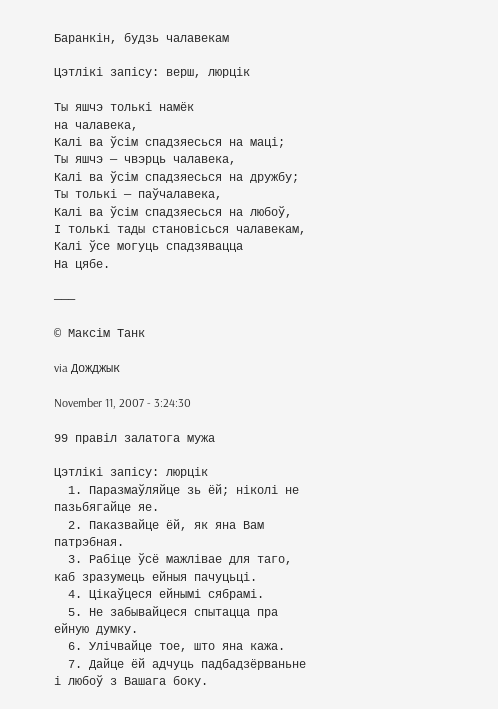Баранкін, будзь чалавекам

Цэтлікі запісу: верш, люрцік

Ты яшчэ толькі намёк
на чалавека,
Калі ва ўсім спадзяесься на маці;
Ты яшчэ — чвэрць чалавека,
Калі ва ўсім спадзяесься на дружбу;
Ты толькі — паўчалавека,
Калі ва ўсім спадзяесься на любоў,
І толькі тады становісься чалавекам,
Калі ўсе могуць спадзявацца
На цябе.

———

© Максім Танк

via Дожджык

November 11, 2007 - 3:24:30

99 правіл залатога мужа

Цэтлікі запісу: люрцік
  1. Паразмаўляйце зь ёй; ніколі не пазьбягайце яе.
  2. Паказвайце ёй, як яна Вам патрэбная.
  3. Рабіце ўсё мажлівае для таго, каб зразумець ейныя пачуцьці.
  4. Цікаўцеся ейнымі сябрамі.
  5. Не забывайцеся спытацца пра ейную думку.
  6. Улічвайце тое, што яна кажа.
  7. Дайце ёй адчуць падбадзёрваньне і любоў з Вашага боку.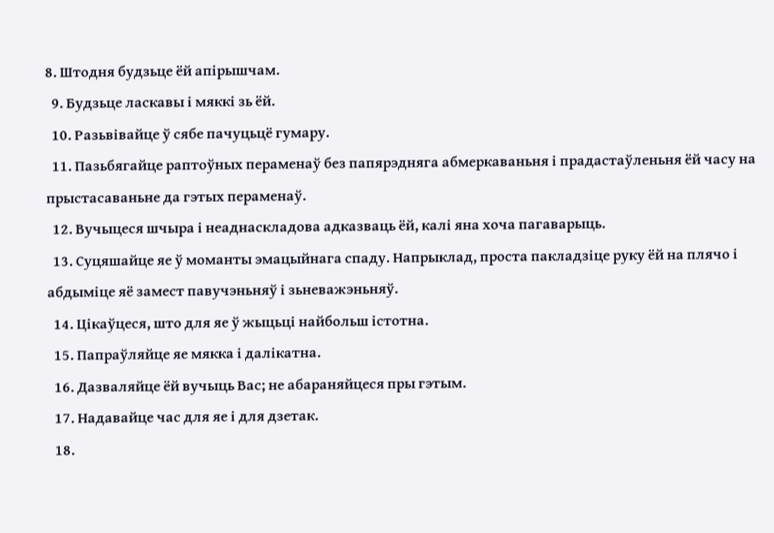8. Штодня будзьце ёй апірышчам.
  9. Будзьце ласкавы і мяккі зь ёй.
  10. Разьвівайце ў сябе пачуцьцё гумару.
  11. Пазьбягайце раптоўных пераменаў без папярэдняга абмеркаваньня і прадастаўленьня ёй часу на прыстасаваньне да гэтых пераменаў.
  12. Вучыцеся шчыра і неаднаскладова адказваць ёй, калі яна хоча пагаварыць.
  13. Суцяшайце яе ў моманты эмацыйнага спаду. Напрыклад, проста пакладзіце руку ёй на плячо і абдыміце яё замест павучэньняў і зьневажэньняў.
  14. Цікаўцеся, што для яе ў жыцьці найбольш істотна.
  15. Папраўляйце яе мякка і далікатна.
  16. Дазваляйце ёй вучыць Вас; не абараняйцеся пры гэтым.
  17. Надавайце час для яе і для дзетак.
  18.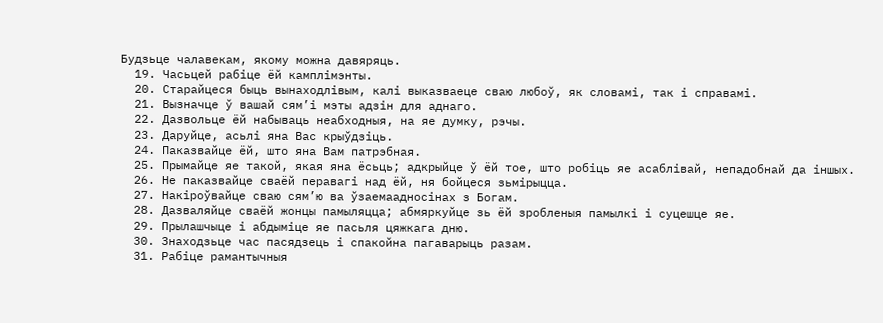Будзьце чалавекам, якому можна давяряць.
  19. Часьцей рабіце ёй камплімэнты.
  20. Старайцеся быць вынаходлівым, калі выказваеце сваю любоў, як словамі, так і справамі.
  21. Вызначце ў вашай сям’і мэты адзін для аднаго.
  22. Дазвольце ёй набываць неабходныя, на яе думку, рэчы.
  23. Даруйце, асьлі яна Вас крыўдзіць.
  24. Паказвайце ёй, што яна Вам патрэбная.
  25. Прымайце яе такой, якая яна ёсьць; адкрыйце ў ёй тое, што робіць яе асаблівай, непадобнай да іншых.
  26. Не паказвайце сваёй перавагі над ёй, ня бойцеся зьмірыцца.
  27. Накіроўвайце сваю сям’ю ва ўзаемаадносінах з Богам.
  28. Дазваляйце сваёй жонцы памыляцца; абмяркуйце зь ёй зробленыя памылкі і суцешце яе.
  29. Прылашчыце і абдыміце яе пасьля цяжкага дню.
  30. Знаходзьце час пасядзець і спакойна пагаварыць разам.
  31. Рабіце рамантычныя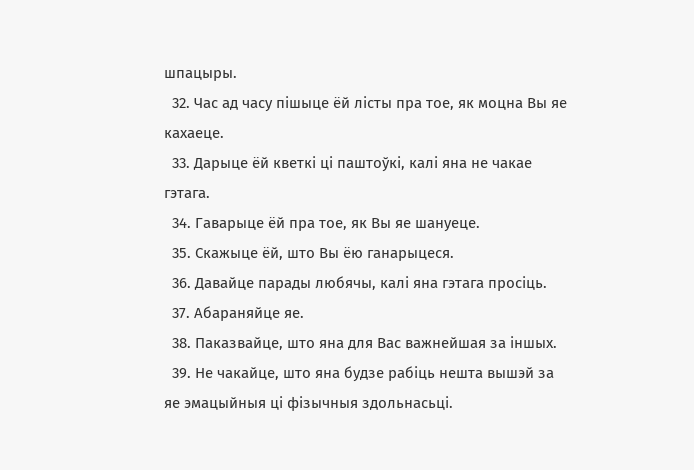шпацыры.
  32. Час ад часу пішыце ёй лісты пра тое, як моцна Вы яе кахаеце.
  33. Дарыце ёй кветкі ці паштоўкі, калі яна не чакае гэтага.
  34. Гаварыце ёй пра тое, як Вы яе шануеце.
  35. Скажыце ёй, што Вы ёю ганарыцеся.
  36. Давайце парады любячы, калі яна гэтага просіць.
  37. Абараняйце яе.
  38. Паказвайце, што яна для Вас важнейшая за іншых.
  39. Не чакайце, што яна будзе рабіць нешта вышэй за яе эмацыйныя ці фізычныя здольнасьці.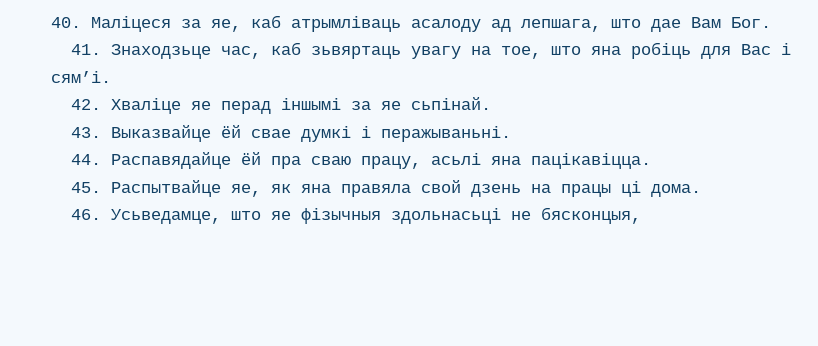40. Маліцеся за яе, каб атрымліваць асалоду ад лепшага, што дае Вам Бог.
  41. Знаходзьце час, каб зьвяртаць увагу на тое, што яна робіць для Вас і сям’і.
  42. Хваліце яе перад іншымі за яе сьпінай.
  43. Выказвайце ёй свае думкі і перажываньні.
  44. Распавядайце ёй пра сваю працу, асьлі яна пацікавіцца.
  45. Распытвайце яе, як яна правяла свой дзень на працы ці дома.
  46. Усьведамце, што яе фізычныя здольнасьці не бясконцыя,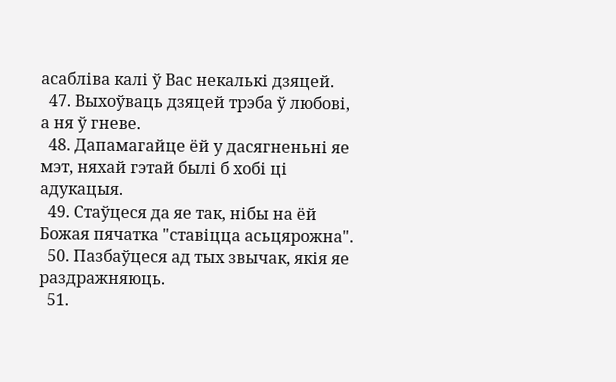асабліва калі ў Вас некалькі дзяцей.
  47. Выхоўваць дзяцей трэба ў любові, а ня ў гневе.
  48. Дапамагайце ёй у дасягненьні яе мэт, няхай гэтай былі б хобі ці адукацыя.
  49. Стаўцеся да яе так, нібы на ёй Божая пячатка "ставіцца асьцярожна".
  50. Пазбаўцеся ад тых звычак, якія яе раздражняюць.
  51.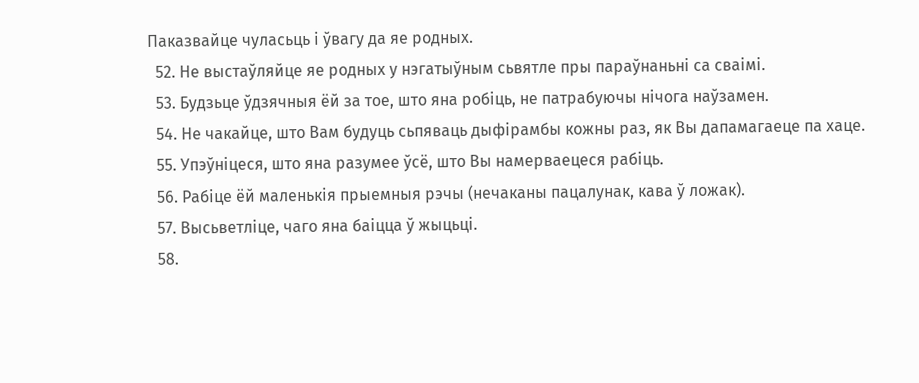Паказвайце чуласьць і ўвагу да яе родных.
  52. Не выстаўляйце яе родных у нэгатыўным сьвятле пры параўнаньні са сваімі.
  53. Будзьце ўдзячныя ёй за тое, што яна робіць, не патрабуючы нічога наўзамен.
  54. Не чакайце, што Вам будуць сьпяваць дыфірамбы кожны раз, як Вы дапамагаеце па хаце.
  55. Упэўніцеся, што яна разумее ўсё, што Вы намерваецеся рабіць.
  56. Рабіце ёй маленькія прыемныя рэчы (нечаканы пацалунак, кава ў ложак).
  57. Высьветліце, чаго яна баіцца ў жыцьці.
  58.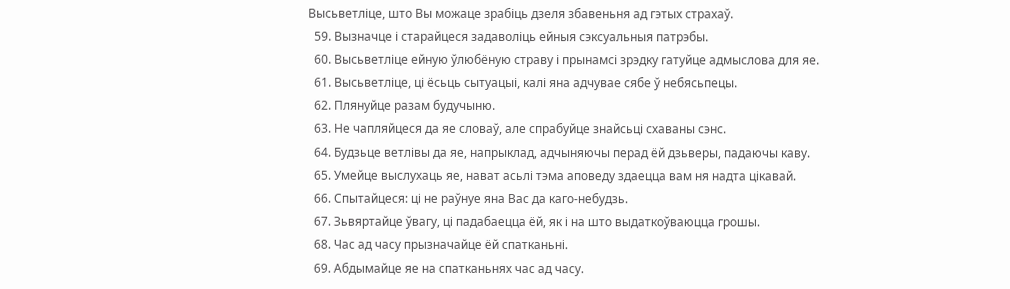Высьветліце, што Вы можаце зрабіць дзеля збавеньня ад гэтых страхаў.
  59. Вызначце і старайцеся задаволіць ейныя сэксуальныя патрэбы.
  60. Высьветліце ейную ўлюбёную страву і прынамсі зрэдку гатуйце адмыслова для яе.
  61. Высьветліце, ці ёсьць сытуацыі, калі яна адчувае сябе ў небясьпецы.
  62. Плянуйце разам будучыню.
  63. Не чапляйцеся да яе словаў, але спрабуйце знайсьці схаваны сэнс.
  64. Будзьце ветлівы да яе, напрыклад, адчыняючы перад ёй дзьверы, падаючы каву.
  65. Умейце выслухаць яе, нават асьлі тэма аповеду здаецца вам ня надта цікавай.
  66. Спытайцеся: ці не раўнуе яна Вас да каго-небудзь.
  67. Зьвяртайце ўвагу, ці падабаецца ёй, як і на што выдаткоўваюцца грошы.
  68. Час ад часу прызначайце ёй спатканьні.
  69. Абдымайце яе на спатканьнях час ад часу.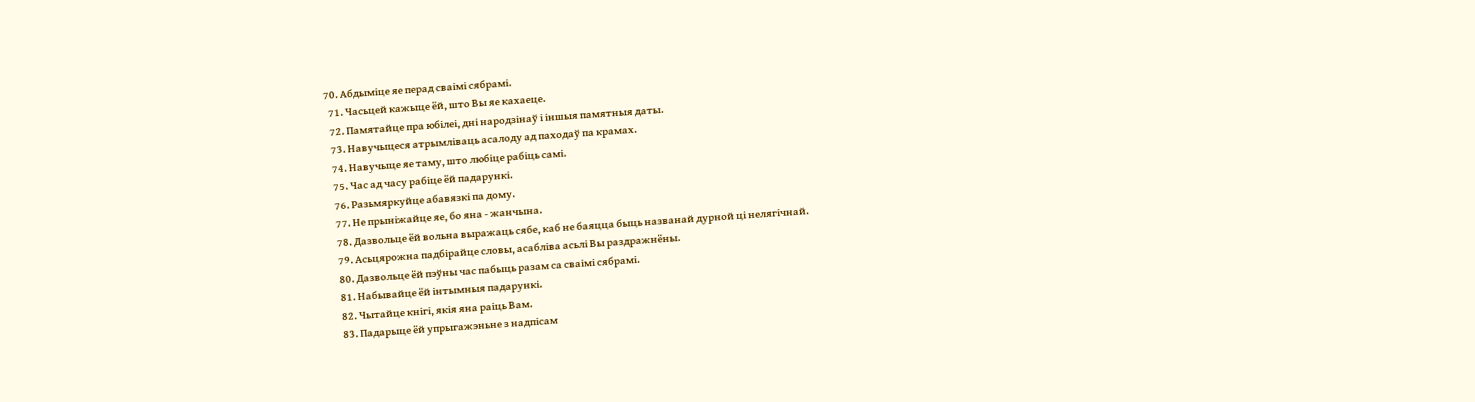70. Абдыміце яе перад сваімі сябрамі.
  71. Часьцей кажыце ёй, што Вы яе кахаеце.
  72. Памятайце пра юбілеі, дні народзінаў і іншыя памятныя даты.
  73. Навучыцеся атрымліваць асалоду ад паходаў па крамах.
  74. Навучыце яе таму, што любіце рабіць самі.
  75. Час ад часу рабіце ёй падарункі.
  76. Разьмяркуйце абавязкі па дому.
  77. Не прыніжайце яе, бо яна - жанчына.
  78. Дазвольце ёй вольна выражаць сябе, каб не баяцца быць названай дурной ці нелягічнай.
  79. Асьцярожна падбірайце словы, асабліва асьлі Вы раздражнёны.
  80. Дазвольце ёй пэўны час пабыць разам са сваімі сябрамі.
  81. Набывайце ёй інтымныя падарункі.
  82. Чытайце кнігі, якія яна раіць Вам.
  83. Падарыце ёй упрыгажэньне з надпісам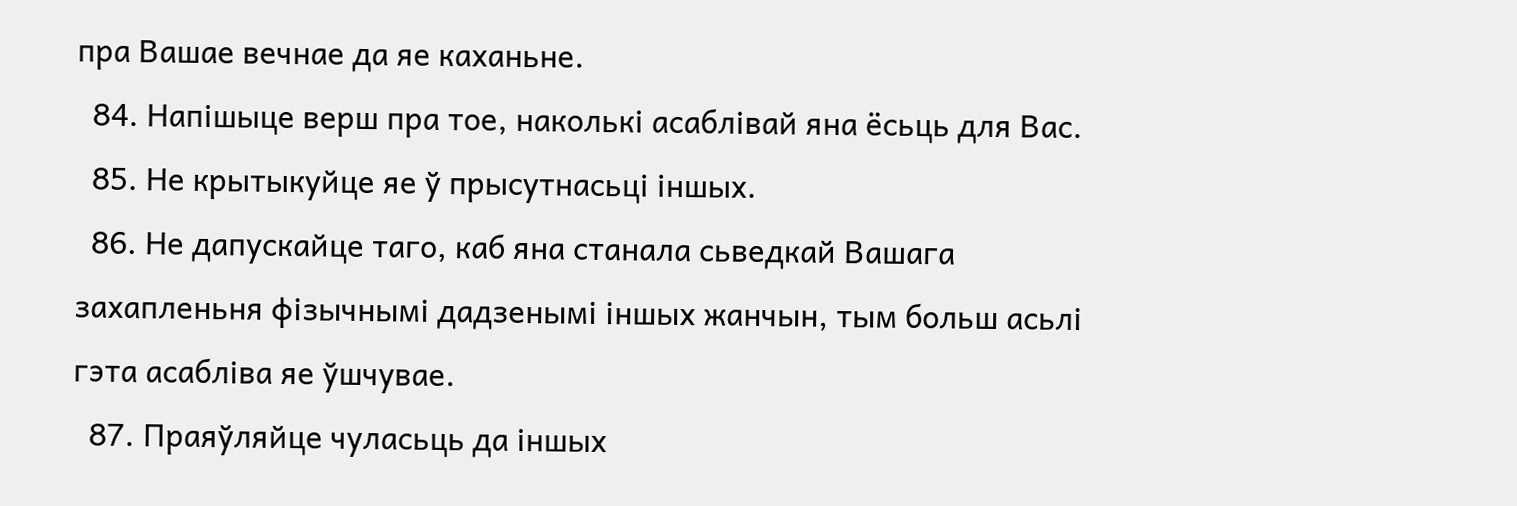пра Вашае вечнае да яе каханьне.
  84. Напішыце верш пра тое, наколькі асаблівай яна ёсьць для Вас.
  85. Не крытыкуйце яе ў прысутнасьці іншых.
  86. Не дапускайце таго, каб яна станала сьведкай Вашага захапленьня фізычнымі дадзенымі іншых жанчын, тым больш асьлі гэта асабліва яе ўшчувае.
  87. Праяўляйце чуласьць да іншых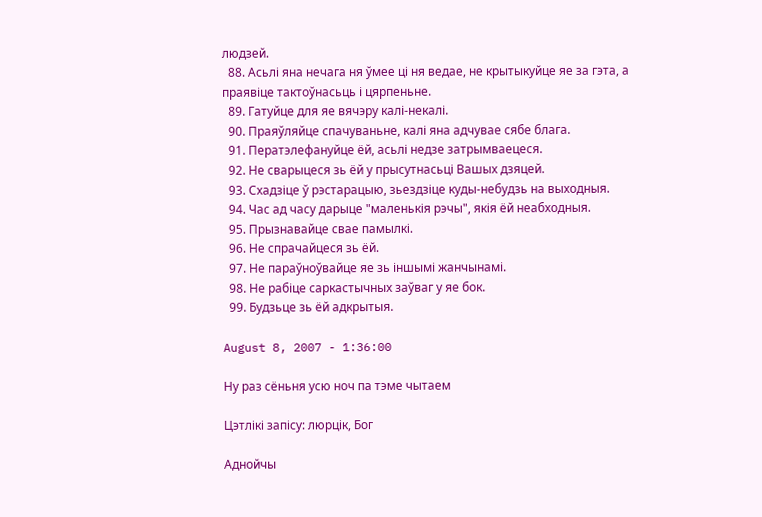людзей.
  88. Асьлі яна нечага ня ўмее ці ня ведае, не крытыкуйце яе за гэта, а праявіце тактоўнасьць і цярпеньне.
  89. Гатуйце для яе вячэру калі-некалі.
  90. Праяўляйце спачуваньне, калі яна адчувае сябе блага.
  91. Ператэлефануйце ёй, асьлі недзе затрымваецеся.
  92. Не сварыцеся зь ёй у прысутнасьці Вашых дзяцей.
  93. Схадзіце ў рэстарацыю, зьездзіце куды-небудзь на выходныя.
  94. Час ад часу дарыце "маленькія рэчы", якія ёй неабходныя.
  95. Прызнавайце свае памылкі.
  96. Не спрачайцеся зь ёй.
  97. Не параўноўвайце яе зь іншымі жанчынамі.
  98. Не рабіце саркастычных заўваг у яе бок.
  99. Будзьце зь ёй адкрытыя.

August 8, 2007 - 1:36:00

Ну раз сёньня усю ноч па тэме чытаем

Цэтлікі запісу: люрцік, Бог

Аднойчы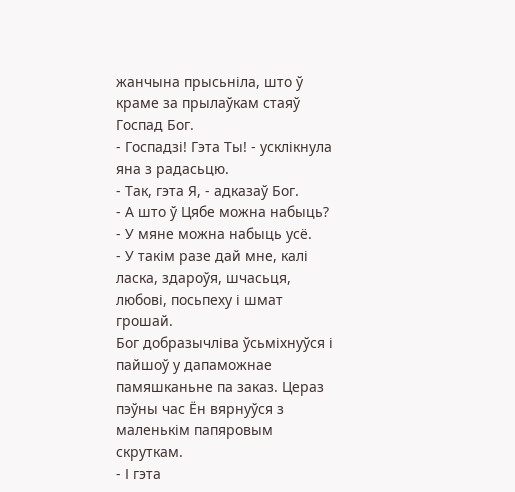жанчына прысьніла, што ў краме за прылаўкам стаяў Госпад Бог.
- Госпадзі! Гэта Ты! - усклікнула яна з радасьцю.
- Так, гэта Я, - адказаў Бог.
- А што ў Цябе можна набыць?
- У мяне можна набыць усё.
- У такім разе дай мне, калі ласка, здароўя, шчасьця, любові, посьпеху і шмат грошай.
Бог добразычліва ўсьміхнуўся і пайшоў у дапаможнае памяшканьне па заказ. Цераз пэўны час Ён вярнуўся з маленькім папяровым скруткам.
- І гэта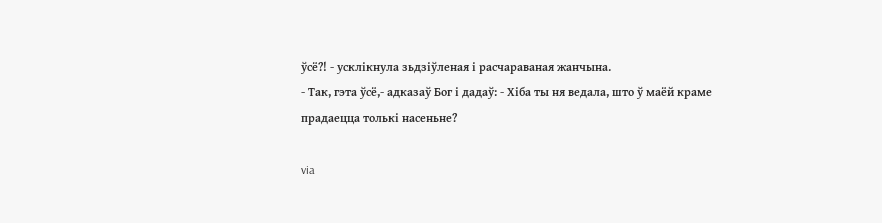ўсё?! - усклікнула зьдзіўленая і расчараваная жанчына.
- Так, гэта ўсё,- адказаў Бог і дадаў: - Хіба ты ня ведала, што ў маёй краме прадаецца толькі насеньне?

via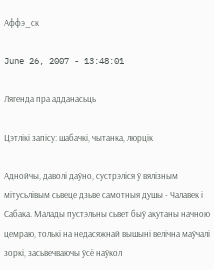Аффэ_ск

June 26, 2007 - 13:48:01

Лягенда пра адданасьць

Цэтлікі запісу: шабачкі, чытанка, люрцік

Аднойчы, даволі даўно, сустрэліся ў вялізным мітусьлівым сьвеце дзьве самотныя душы - Чалавек і Сабака. Малады пустэльны сьвет быў акутаны начною цемраю, толькі на недасяжнай вышыні велічна маўчалі зоркі, засьвечваючы ўсё наўкол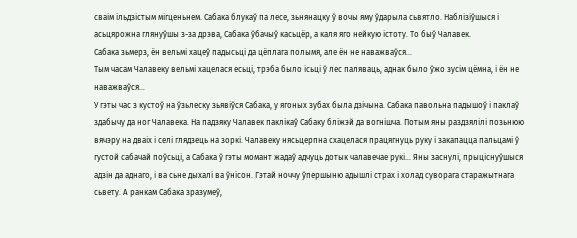сваім ільдзістым мігценьнем. Сабака блукаў па лесе, зьнянацку ў вочы яму ўдарыла сьвятло. Наблізіўшыся і асьцярожна глянуўшы з-за дрэва, Сабака ўбачыў касьцёр, а каля яго нейкую істоту. То быў Чалавек.
Сабака зьмерз, ён вельмі хацеў падысьці да цёплага полымя, але ён не наважваўся…
Тым часам Чалавеку вельмі хацелася есьці, трэба было ісьці ў лес паляваць, аднак было ўжо зусім цёмна, і ён не наважваўся…
У гэты час з кустоў на ўзьлеску зьявіўся Сабака, у ягоных зубах была дзічына. Сабака павольна падышоў і паклаў здабычу да ног Чалавека. На падзяку Чалавек паклікаў Сабаку бліжэй да вогнішча. Потым яны раздзялілі позьнюю вячэру на дваіх і селі глядзець на зоркі. Чалавеку нясьцерпна схацелася працягнуць руку і закапацца пальцамі ў густой сабачай поўсьці, а Сабака ў гэты момант жадаў адчуць дотык чалавечае рукі… Яны заснулі, прыціснуўшыся адзін да аднаго, і ва сьне дыхалі ва ўнісон. Гэтай ноччу ўпершыню адышлі страх і холад суворага старажытнага сьвету. А ранкам Сабака зразумеў,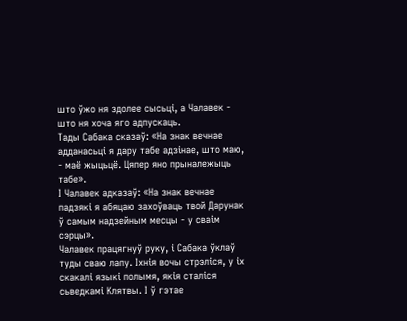што ўжо ня здолее сысьці, а Чалавек - што ня хоча яго адпускаць.
Тады Сабака сказаў: «На знак вечнае адданасьці я дару табе адзінае, што маю, - маё жыцьцё. Цяпер яно прыналежыць табе».
І Чалавек адказаў: «На знак вечнае падзякі я абяцаю захоўваць твой Дарунак ў самым надзейным месцы - у сваім сэрцы».
Чалавек працягнуў руку, і Сабака ўклаў туды сваю лапу. Іхнія вочы стрэліся, у іх скакалі языкі полымя, якія сталіся сьведкамі Клятвы. І ў гэтае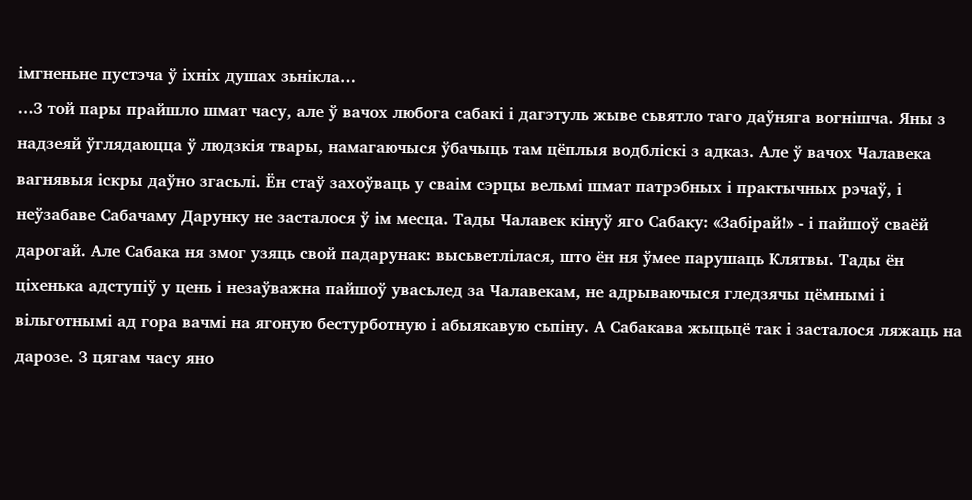імгненьне пустэча ў іхніх душах зьнікла…
…З той пары прайшло шмат часу, але ў вачох любога сабакі і дагэтуль жыве сьвятло таго даўняга вогнішча. Яны з надзеяй ўглядаюцца ў людзкія твары, намагаючыся ўбачыць там цёплыя водбліскі з адказ. Але ў вачох Чалавека вагнявыя іскры даўно згасьлі. Ён стаў захоўваць у сваім сэрцы вельмі шмат патрэбных і практычных рэчаў, і неўзабаве Сабачаму Дарунку не засталося ў ім месца. Тады Чалавек кінуў яго Сабаку: «Забірай!» - і пайшоў сваёй дарогай. Але Сабака ня змог узяць свой падарунак: высьветлілася, што ён ня ўмее парушаць Клятвы. Тады ён ціхенька адступіў у цень і незаўважна пайшоў увасьлед за Чалавекам, не адрываючыся гледзячы цёмнымі і вільготнымі ад гора вачмі на ягоную бестурботную і абыякавую сьпіну. А Сабакава жыцьцё так і засталося ляжаць на дарозе. З цягам часу яно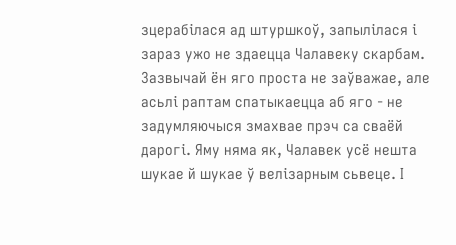зцерабілася ад штуршкоў, запылілася і зараз ужо не здаецца Чалавеку скарбам. Зазвычай ён яго проста не заўважае, але асьлі раптам спатыкаецца аб яго - не задумляючыся змахвае прэч са сваёй дарогі. Яму няма як, Чалавек усё нешта шукае й шукае ў велізарным сьвеце. І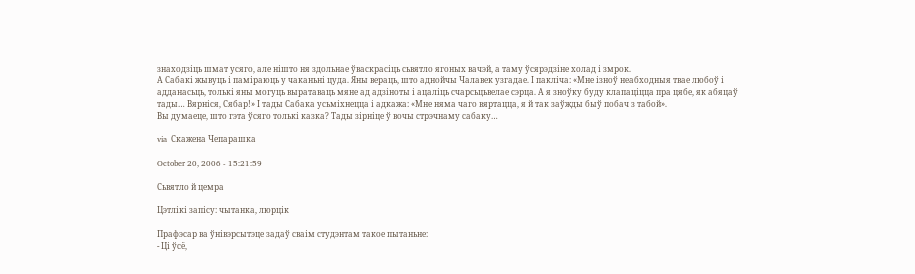знаходзіць шмат усяго, але нішто ня здольнае ўваскрасіць сьвятло ягоных вачэй, а таму ўсярэдзіне холад і змрок.
А Сабакі жывуць і паміраюць у чаканьні цуда. Яны вераць, што аднойчы Чалавек узгадае. І пакліча: «Мне ізноў неабходныя твае любоў і адданасьць, толькі яны могуць выратаваць мяне ад адзіноты і ацаліць счарсьцьвелае сэрца. А я зноўку буду клапаціцца пра цябе, як абяцаў тады… Вярніся, Сябар!» І тады Сабака усьміхнецца і адкажа: «Мне няма чаго вяртацца, я й так заўжды быў побач з табой».
Вы думаеце, што гэта ўсяго толькі казка? Тады зірніце ў вочы стрэчнаму сабаку…

via  Скажена Чепарашка

October 20, 2006 - 15:21:59

Сьвятло й цемра

Цэтлікі запісу: чытанка, люрцік

Прафэсар ва ўнівэрсытэце задаў сваім студэнтам такое пытаньне:
- Ці ўсё,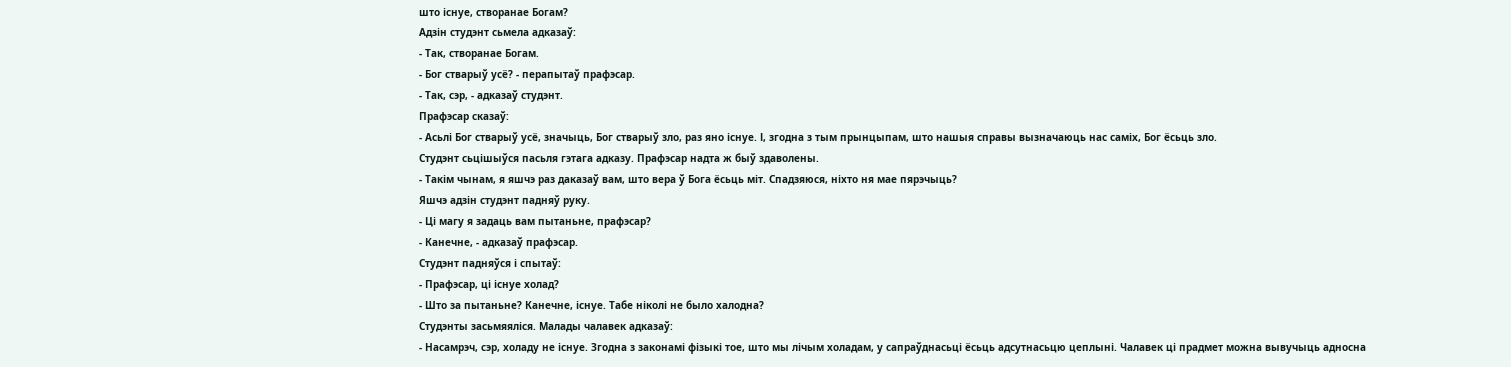што існуе, створанае Богам?
Адзін студэнт сьмела адказаў:
- Так, створанае Богам.
- Бог стварыў усё? - перапытаў прафэсар.
- Так, сэр, - адказаў студэнт.
Прафэсар сказаў:
- Асьлі Бог стварыў усё, значыць, Бог стварыў зло, раз яно існуе. І, згодна з тым прынцыпам, што нашыя справы вызначаюць нас саміх, Бог ёсьць зло.
Студэнт сьцішыўся пасьля гэтага адказу. Прафэсар надта ж быў здаволены.
- Такім чынам, я яшчэ раз даказаў вам, што вера ў Бога ёсьць міт. Спадзяюся, ніхто ня мае пярэчыць?
Яшчэ адзін студэнт падняў руку.
- Ці магу я задаць вам пытаньне, прафэсар?
- Канечне, - адказаў прафэсар.
Студэнт падняўся і спытаў:
- Прафэсар, ці існуе холад?
- Што за пытаньне? Канечне, існуе. Табе ніколі не было халодна?
Студэнты засьмяяліся. Малады чалавек адказаў:
- Насамрэч, сэр, холаду не існуе. Згодна з законамі фізыкі тое, што мы лічым холадам, у сапраўднасьці ёсьць адсутнасьцю цеплыні. Чалавек ці прадмет можна вывучыць адносна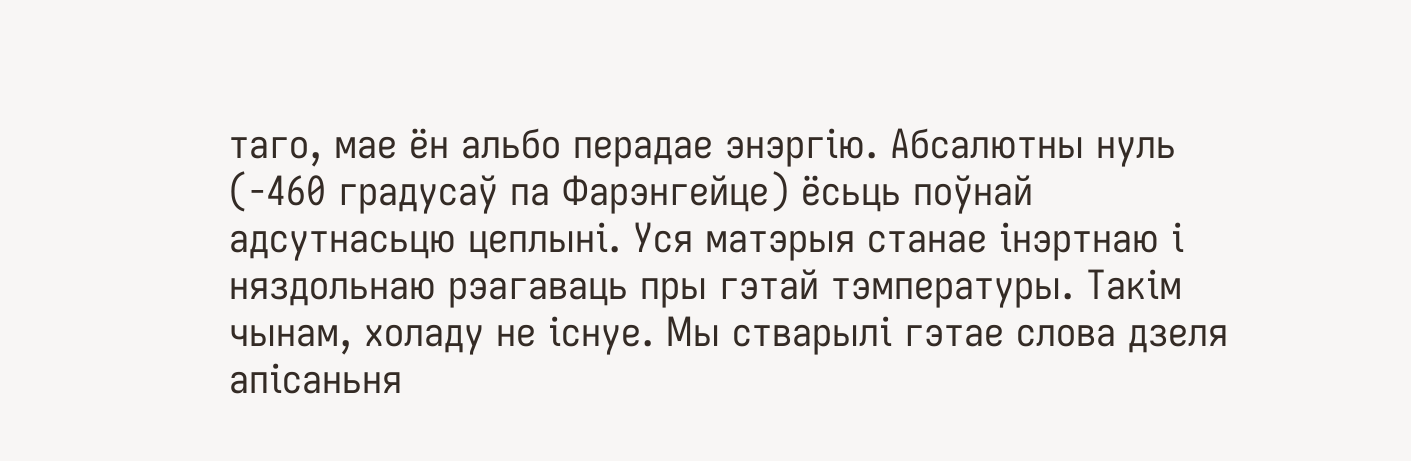таго, мае ён альбо перадае энэргію. Абсалютны нуль (-460 градусаў па Фарэнгейце) ёсьць поўнай адсутнасьцю цеплыні. Уся матэрыя станае інэртнаю і няздольнаю рэагаваць пры гэтай тэмпературы. Такім чынам, холаду не існуе. Мы стварылі гэтае слова дзеля апісаньня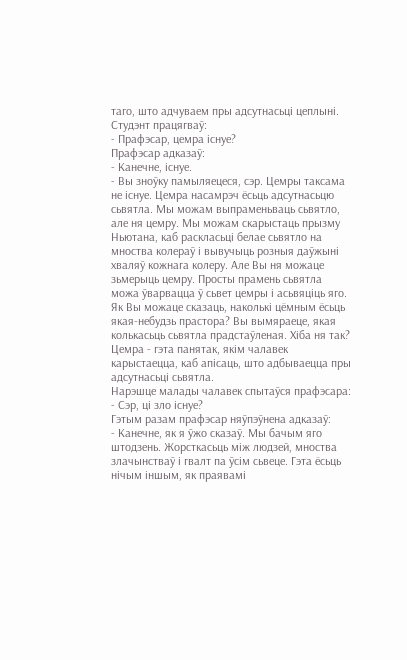таго, што адчуваем пры адсутнасьці цеплыні.
Студэнт працягваў:
- Прафэсар, цемра існуе?
Прафэсар адказаў:
- Канечне, існуе.
- Вы зноўку памыляецеся, сэр. Цемры таксама не існуе. Цемра насамрэч ёсьць адсутнасьцю сьвятла. Мы можам выпраменьваць сьвятло, але ня цемру. Мы можам скарыстаць прызму Ньютана, каб раскласьці белае сьвятло на мноства колераў і вывучыць розныя даўжыні хваляў кожнага колеру. Але Вы ня можаце зьмерыць цемру. Просты прамень сьвятла можа ўварвацца ў сьвет цемры і асьвяціць яго. Як Вы можаце сказаць, наколькі цёмным ёсьць якая-небудзь прастора? Вы вымяраеце, якая колькасьць сьвятла прадстаўленая. Хіба ня так? Цемра - гэта панятак, якім чалавек карыстаецца, каб апісаць, што адбываецца пры адсутнасьці сьвятла.
Нарэшце малады чалавек спытаўся прафэсара:
- Сэр, ці зло існуе?
Гэтым разам прафэсар няўпэўнена адказаў:
- Канечне, як я ўжо сказаў. Мы бачым яго штодзень. Жорсткасьць між людзей, мноства злачынстваў і гвалт па ўсім сьвеце. Гэта ёсьць нічым іншым, як праявамі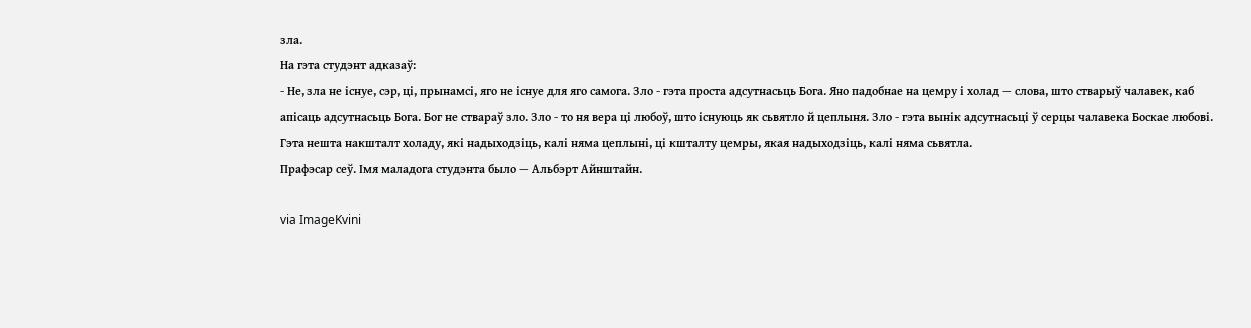зла.
На гэта студэнт адказаў:
- Не, зла не існуе, сэр, ці, прынамсі, яго не існуе для яго самога. Зло - гэта проста адсутнасьць Бога. Яно падобнае на цемру і холад — слова, што стварыў чалавек, каб апісаць адсутнасьць Бога. Бог не ствараў зло. Зло - то ня вера ці любоў, што існуюць як сьвятло й цеплыня. Зло - гэта вынік адсутнасьці ў серцы чалавека Боскае любові. Гэта нешта накшталт холаду, які надыходзіць, калі няма цеплыні, ці кшталту цемры, якая надыходзіць, калі няма сьвятла.
Прафэсар сеў. Імя маладога студэнта было — Альбэрт Айнштайн.

via ImageKvini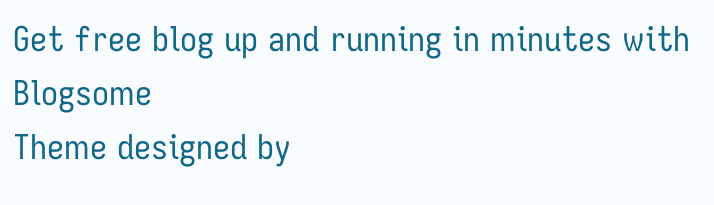Get free blog up and running in minutes with Blogsome
Theme designed by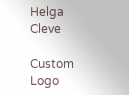Helga Cleve

Custom Logo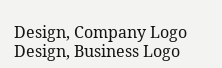Design, Company Logo Design, Business Logo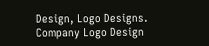Design, Logo Designs.
Company Logo Design